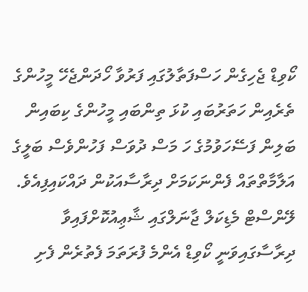ކޯވިޑް ޖެހިގެން ހަސްފަތާލުގައި ފަރުވާ ހޯދަންޖެހޭ މީހުންގެ ތެރެއިން ހަތަރުބައި ކުޅަ ތިންބައި މީހުންގެ ކިބައިން ބަލިން ފަސޭހަވުމުގެ ހަ މަސް ދުވަސް ފަހުންވެސް ބަލީގެ އަލާމާތްތައް ފެންނަކަމަށް ދިރާސާއަކުން ދައްކައިފިއެވެ.
ލޭންސްޓް މެޑިކަލް ޖާނަލްގައި ޝާޢިއުކޮށްފައިވާ ދިރާސާގައިވަނީ ކޯވިޑް އެންމެ ފުރަތަމަ ފެތުރެން ފެށި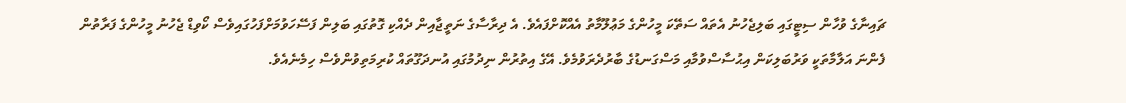ޗައިނާގެ ވުހާން ސިޓީގައި ބަލިޖެހުނު އެތައް ސަތޭކަ މީހުންގެ މަޢުލޫމާތު އެއްކޮށްފައެވެ. އެ ދިރާސާގެ ނަތީޖާއިން ދެއްކި ގޮތުގައި ބަލިން ފަސޭހަވުމަށްފަހުގައިވެސް ކޯވިޑް ޖެހުނު މީހުންގެ ފަރާތުން ފެންނަ އަލާމާތަކީ ވަރުބަލިކަން އިޙުސާސްވުމާއި މަސްގަނޑުގެ ބާރުދެރަވުމެވެ. އޭގެ އިތުރުން ނިދުމުގައި އުނދަގޫތައް ކުރިމަތިވުންވެސް ހިމެނެއެވެ.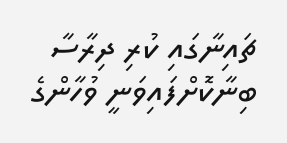ޗައިނާގައި ކުރި ދިރާސާ ބިނާކޮށްފައިވަނީ ވުހާންގެ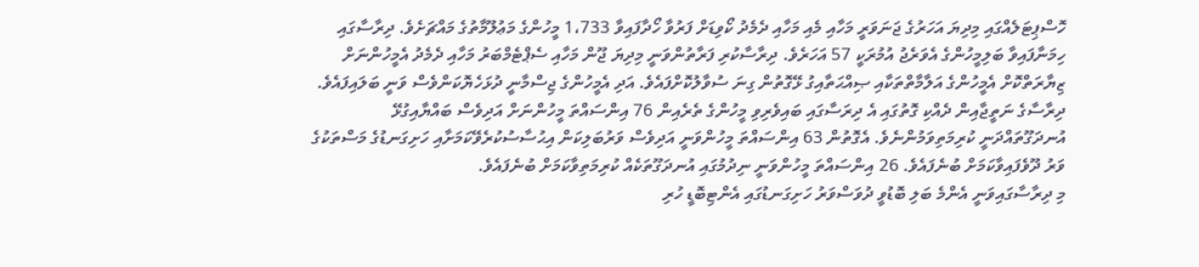ހޮސްޕިޓަލެއްގައި މިދިޔަ އަހަރުގެ ޖަނަވަރީ މަހާއި މެއި މަހާއި ދެމެދު ކޯވިޑަށް ފަރުވާ ހޯދާފައިވާ 1،733 މީހުންގެ މަޢުލޫމާތުގެ މައްޗަށެވެ. ދިރާސާގައި ހިމަނާފައިވާ ބަލިމީހުންގެ އެވަރެޖު އުމުރަކީ 57 އަހަރެވެ. ދިރާސާކުރި ފަރާތުންވަނީ މިދިޔަ ޖޫން މަހާއި ސެޕްޓެމްބަރު މަހާއި ދެމެދު އެމީހުންނަށް ޒިޔާރަތްކޮށް އެމީހުންގެ އަލާމާތްތަކާއި ޞިއްޙަތާއިގު ޅޭގޮތުން ގިނަ ސުވާލުކޮށްފައެވެ. އަދި އެމީހުންގެ ޖިސްމާނީ ދުޅަހެޔޮކަންވެސް ވަނީ ބަލައިފައެވެ.
ދިރާސާގެ ނަތީޖާއިން ދެއްކި ގޮތުގައި އެ ދިރަސާގައި ބައިވެރިވި މީހުންގެ ތެރެއިން 76 އިންސައްތަ މީހުންނަށް އަދިވެސް ބައްޔާއިގުޅޭ އުނދަގޫތައްދަނީ ކުރިމަތިވަމުންނެވެ. އެގޮތުން 63 އިންސައްތަ މީހުންވަނީ އަދިވެސް ވަރުބަލިކަން އިޙުސާސުކުރެވޭކަމަށާއި ހަށިގަނޑުގެ މަސްތަކުގެ ވަރު ދޫވެފައިވާކަމަށް ބުނެފައެވެ. 26 އިންސައްތަ މީހުންވަނީ ނިދުމުގައި އުނދަގޫތަކެއް ކުރިމަތިވާކަމަށް ބުނެފައެވެ.
މި ދިރާސާގައިވަނީ އެންމެ ބަލި ބޮޑުވީ ދުވަސްވަރު ހަށިގަނޑުގައި އެންޓިބޮޑީ ހުރި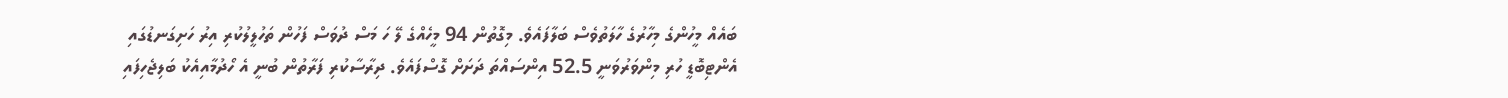ބައެއް މީހުންގެ މިހާރުގެ ހާލަތުވެސް ބަލާފައެވެ. މިގޮތުން 94 މީހެއްގެ ލޭ ހަ މަސް ދުވަސް ފަހުން ތަހުލީލުކުރި އިރު ހަށިގަނޑުގައި އެންޓިބޮޑީ ހުރި މިންވަރުވަނީ 52.5 އިންސައްތަ ދަށަށް ގޮސްފައެވެ. ދިރާސާކުރި ފަރާތުން ބުނީ އެ ހޯދުމާއިއެކު ބަލިޖެހިފައި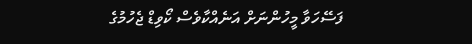ފަސޭހަވާ މީހުންނަށް އަނެއްކާވެސް ކޯވިޑް ޖެހުމުގެ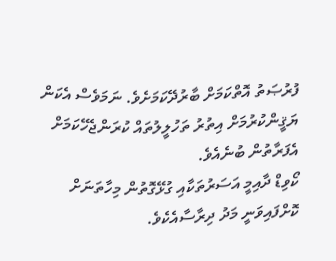ފުރުޞަތު އޮތްކަމަށް ބާރުދޭކަމަށެވެ. ނަމަވެސް އެކަން ޔަޤީންކުރުމަށް އިތުރު ތަހުލީލުތައް ކުރަންޖެހޭކަމަށް އެފަރާތުން ބުނެއެވެ.
ކޯވިޑް ދާއިމީ އަސަރުތަކާއި ގުޅޭގޮތުން މިހާތަނަށް ކޮށްފައިވަނީ މަދު ދިރާސާއެކެވެ.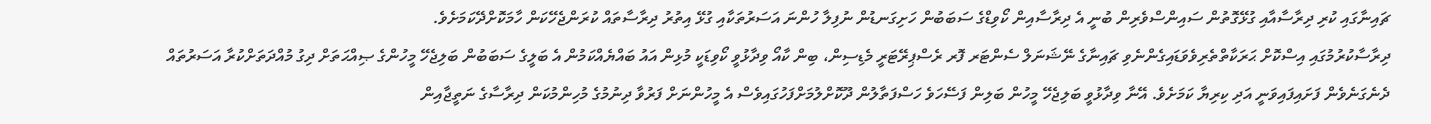ޗައިނާގައި ކުރި ދިރާސާއާއި ގުޅޭގޮތުން ސައިންސްވެރިން ބުނީ އެ ދިރާސާއިން ކޯވިޑްގެ ސަބަބުން ހަށިގަނޑުން ނުފިލާ ހުންނަ އަސަރުތަކާއި ގުޅޭ އިތުރު ދިރާސާތައް ކުރަންޖެހޭކަން ހާމަކޮށްދޭކަމަށެވެ.
ދިރާސާކުރުމުގައި އިސްކޮށް ޙަރަކާތްތެރިވެވަޑައިގެންނެވި ޗައިނާގެ ނޭޝަނަލް ސެންޓަރ ފޮރ ރެސްޕިރޭޓަރީ މެޑިސިން، ބިން ކާއޯ ވިދާޅުވީ ކޯވިޑަކީ މުޅިން އައު ބައްޔެއްކަމުން އެ ބަލީގެ ސަބަބުން ބަލިޖެހޭ މީހުންގެ ޞިއްޙަތަށް ދިގު މުއްދަތަށްކުރާ އަސަރުތައް ދެނެގަނެވެން ފަށައިފައިވަނީ އަދި ކިރިޔާ ކަމަށެވެ. އޭނާ ވިދާޅުވީ ބަލިޖެހޭ މީހުން ބަލިން ފަސޭހަވެ ހަސްފަތާލުން ދޫކޮށްލުމަށްފަހުގައިވެސް އެ މީހުންނަށް ފަރުވާ ދިނުމުގެ މުހިންމުކަން ދިރާސާގެ ނަތީޖާއިން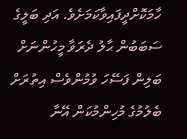ހާމަކޮށްދީފައިވާކަމަށެވެ. އަދި ބަލީގެ ސަބަބުން ޙާލު ދެރަވާ މީހުންނަށް ބަލިން ފަސޭހަ ވުމުންވެސް އިތުރަށް ބެލުމުގެ މުހިންމުކަން އޭނާ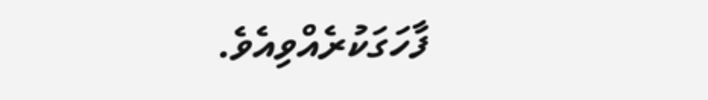ފާހަގަކުރެއްވިއެވެ.